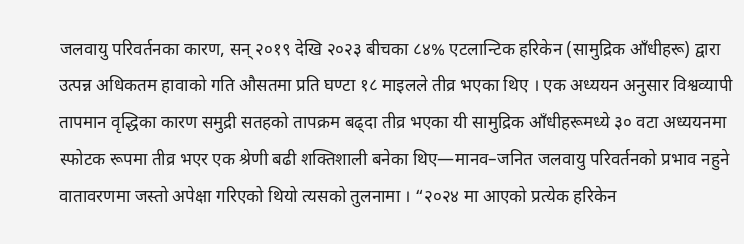जलवायु परिवर्तनका कारण, सन् २०१९ देखि २०२३ बीचका ८४% एटलान्टिक हरिकेन (सामुद्रिक आँधीहरू) द्वारा उत्पन्न अधिकतम हावाको गति औसतमा प्रति घण्टा १८ माइलले तीव्र भएका थिए । एक अध्ययन अनुसार विश्वव्यापी तापमान वृद्धिका कारण समुद्री सतहको तापक्रम बढ्दा तीव्र भएका यी सामुद्रिक आँधीहरूमध्ये ३० वटा अध्ययनमा स्फोटक रूपमा तीव्र भएर एक श्रेणी बढी शक्तिशाली बनेका थिए—मानव–जनित जलवायु परिवर्तनको प्रभाव नहुने वातावरणमा जस्तो अपेक्षा गरिएको थियो त्यसको तुलनामा । “२०२४ मा आएको प्रत्येक हरिकेन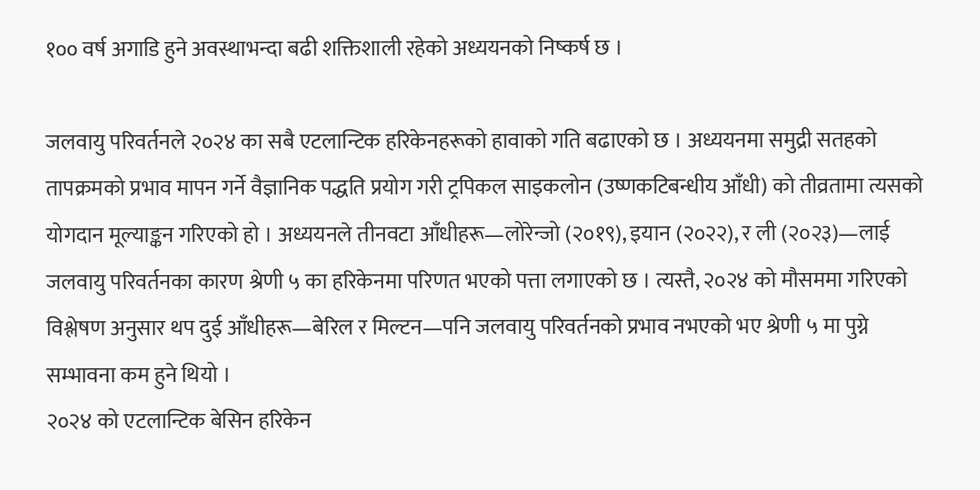१०० वर्ष अगाडि हुने अवस्थाभन्दा बढी शक्तिशाली रहेको अध्ययनको निष्कर्ष छ ।

जलवायु परिवर्तनले २०२४ का सबै एटलान्टिक हरिकेनहरूको हावाको गति बढाएको छ । अध्ययनमा समुद्री सतहको तापक्रमको प्रभाव मापन गर्ने वैज्ञानिक पद्धति प्रयोग गरी ट्रपिकल साइकलोन (उष्णकटिबन्धीय आँधी) को तीव्रतामा त्यसको योगदान मूल्याङ्कन गरिएको हो । अध्ययनले तीनवटा आँधीहरू—लोरेन्जो (२०१९), इयान (२०२२), र ली (२०२३)—लाई जलवायु परिवर्तनका कारण श्रेणी ५ का हरिकेनमा परिणत भएको पत्ता लगाएको छ । त्यस्तै, २०२४ को मौसममा गरिएको विश्लेषण अनुसार थप दुई आँधीहरू—बेरिल र मिल्टन—पनि जलवायु परिवर्तनको प्रभाव नभएको भए श्रेणी ५ मा पुग्ने सम्भावना कम हुने थियो ।
२०२४ को एटलान्टिक बेसिन हरिकेन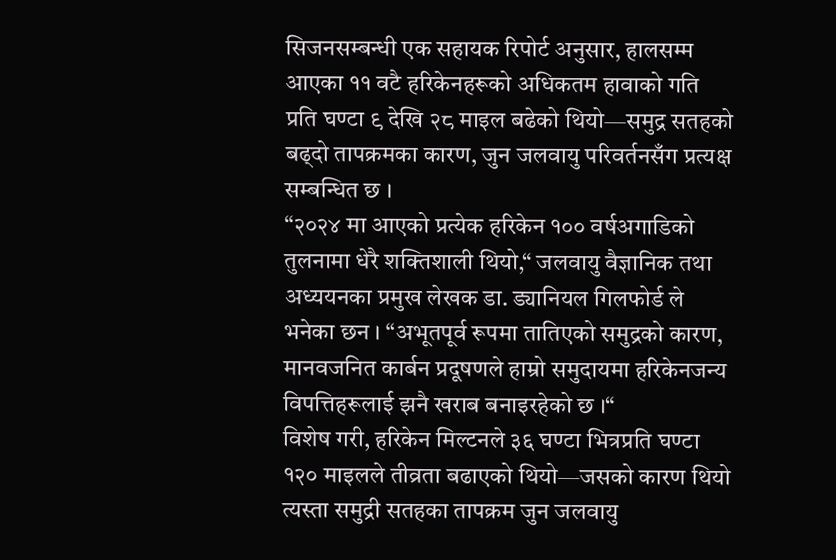सिजनसम्बन्धी एक सहायक रिपोर्ट अनुसार, हालसम्म आएका ११ वटै हरिकेनहरूको अधिकतम हावाको गति प्रति घण्टा ९ देखि २८ माइल बढेको थियो—समुद्र सतहको बढ्दो तापक्रमका कारण, जुन जलवायु परिवर्तनसँग प्रत्यक्ष सम्बन्धित छ ।
“२०२४ मा आएको प्रत्येक हरिकेन १०० वर्षअगाडिको तुलनामा धेरै शक्तिशाली थियो,“ जलवायु वैज्ञानिक तथा अध्ययनका प्रमुख लेखक डा. ड्यानियल गिलफोर्ड ले भनेका छन । “अभूतपूर्व रूपमा तातिएको समुद्रको कारण, मानवजनित कार्बन प्रदूषणले हाम्रो समुदायमा हरिकेनजन्य विपत्तिहरूलाई झनै खराब बनाइरहेको छ ।“
विशेष गरी, हरिकेन मिल्टनले ३६ घण्टा भित्रप्रति घण्टा १२० माइलले तीव्रता बढाएको थियो—जसको कारण थियो त्यस्ता समुद्री सतहका तापक्रम जुन जलवायु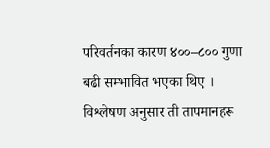परिवर्तनका कारण ४००–८०० गुणा बढी सम्भावित भएका थिए । विश्लेषण अनुसार ती तापमानहरू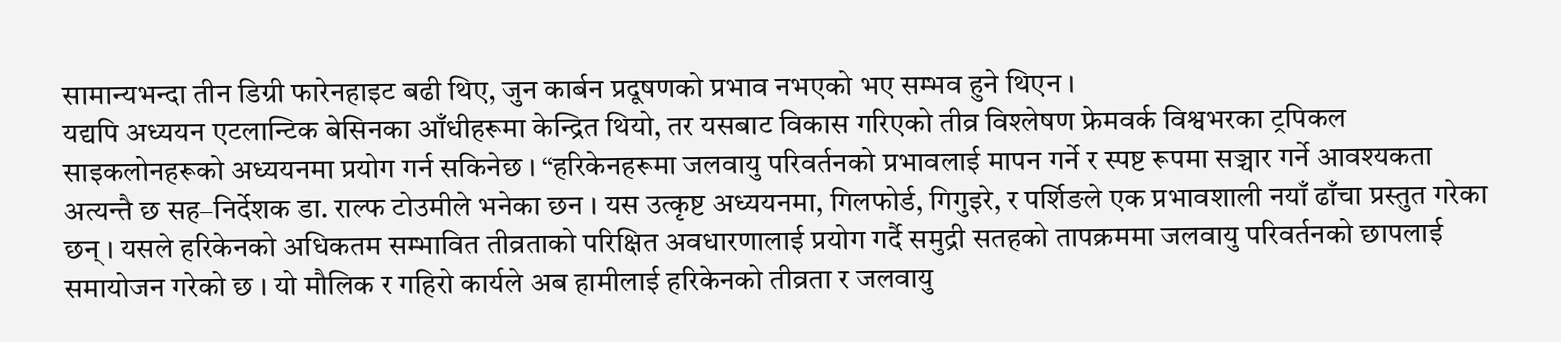सामान्यभन्दा तीन डिग्री फारेनहाइट बढी थिए, जुन कार्बन प्रदूषणको प्रभाव नभएको भए सम्भव हुने थिएन ।
यद्यपि अध्ययन एटलान्टिक बेसिनका आँधीहरूमा केन्द्रित थियो, तर यसबाट विकास गरिएको तीव्र विश्लेषण फ्रेमवर्क विश्वभरका ट्रपिकल साइकलोनहरूको अध्ययनमा प्रयोग गर्न सकिनेछ । “हरिकेनहरूमा जलवायु परिवर्तनको प्रभावलाई मापन गर्ने र स्पष्ट रूपमा सञ्चार गर्ने आवश्यकता अत्यन्तै छ सह–निर्देशक डा. राल्फ टोउमीले भनेका छन । यस उत्कृष्ट अध्ययनमा, गिलफोर्ड, गिगुइरे, र पर्शिङले एक प्रभावशाली नयाँ ढाँचा प्रस्तुत गरेका छन् । यसले हरिकेनको अधिकतम सम्भावित तीव्रताको परिक्षित अवधारणालाई प्रयोग गर्दै समुद्री सतहको तापक्रममा जलवायु परिवर्तनको छापलाई समायोजन गरेको छ । यो मौलिक र गहिरो कार्यले अब हामीलाई हरिकेनको तीव्रता र जलवायु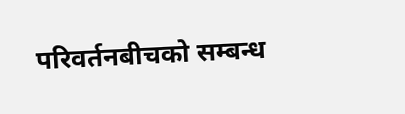परिवर्तनबीचको सम्बन्ध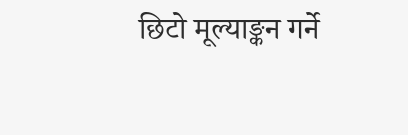छिटो मूल्याङ्कन गर्ने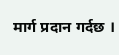मार्ग प्रदान गर्दछ ।